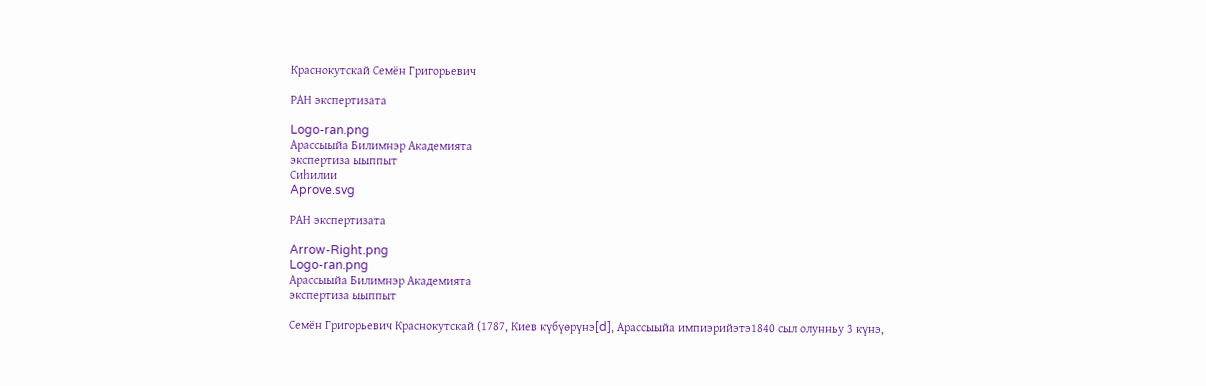Краснокутскай Семён Григорьевич

РАН экспертизата

Logo-ran.png
Арассыыйа Билимнэр Академията
экспертиза ыыппыт
Сиһилии
Aprove.svg

РАН экспертизата

Arrow-Right.png
Logo-ran.png
Арассыыйа Билимнэр Академията
экспертиза ыыппыт

Семён Григорьевич Краснокутскай (1787, Киев күбүөрүнэ[d], Арассыыйа импиэрийэтэ1840 сыл олунньу 3 күнэ,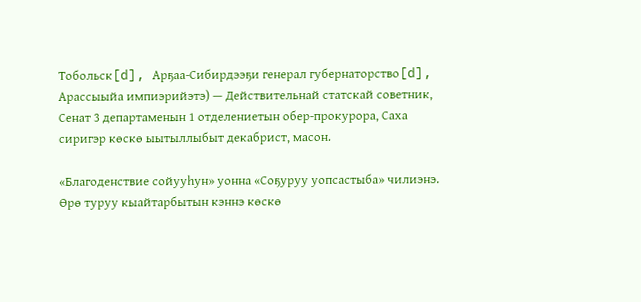Тобольск[d], Арҕаа-Сибирдээҕи генерал губернаторство[d], Арассыыйа импиэрийэтэ) — Действительнай статскай советник, Сенат 3 департаменын 1 отделениетын обер-прокурора, Саха сиригэр көскө ыытыллыбыт декабрист, масон.

«Благоденствие сойууһун» уонна «Соҕуруу уопсастыба» чилиэнэ. Өрө туруу кыайтарбытын кэннэ көскө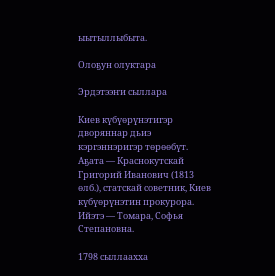ыытыллыбыта.

Олоҕун олуктара

Эрдэтээҥи сыллара

Киев күбүөрүнэтигэр дворяннар дьиэ кэргэннэригэр төрөөбүт. Аҕата — Краснокутскай Григорий Иванович (1813 өлб.), статскай советник, Киев күбүөрүнэтин прокурора. Ийэтэ — Томара, Софья Степановна.

1798 сыллаахха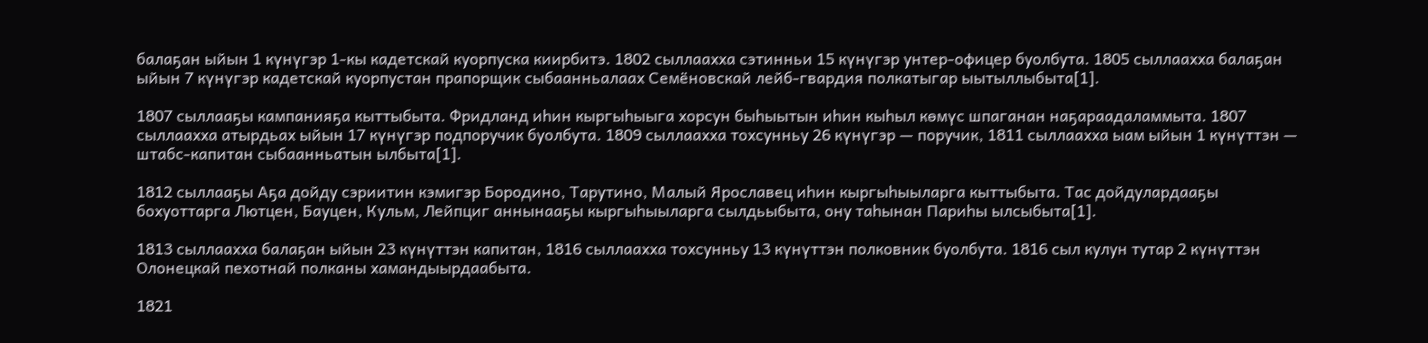балаҕан ыйын 1 күнүгэр 1-кы кадетскай куорпуска киирбитэ. 1802 сыллаахха сэтинньи 15 күнүгэр унтер-офицер буолбута. 1805 сыллаахха балаҕан ыйын 7 күнүгэр кадетскай куорпустан прапорщик сыбаанньалаах Семёновскай лейб-гвардия полкатыгар ыытыллыбыта[1].

1807 сыллааҕы кампанияҕа кыттыбыта. Фридланд иһин кыргыһыыга хорсун быһыытын иһин кыһыл көмүс шпаганан наҕараадаламмыта. 1807 сыллаахха атырдьах ыйын 17 күнүгэр подпоручик буолбута. 1809 сыллаахха тохсунньу 26 күнүгэр — поручик, 1811 сыллаахха ыам ыйын 1 күнүттэн — штабс-капитан сыбаанньатын ылбыта[1].

1812 сыллааҕы Аҕа дойду сэриитин кэмигэр Бородино, Тарутино, Малый Ярославец иһин кыргыһыыларга кыттыбыта. Тас дойдулардааҕы бохуоттарга Лютцен, Бауцен, Кульм, Лейпциг аннынааҕы кыргыһыыларга сылдьыбыта, ону таһынан Париһы ылсыбыта[1].

1813 сыллаахха балаҕан ыйын 23 күнүттэн капитан, 1816 сыллаахха тохсунньу 13 күнүттэн полковник буолбута. 1816 сыл кулун тутар 2 күнүттэн Олонецкай пехотнай полканы хамандыырдаабыта.

1821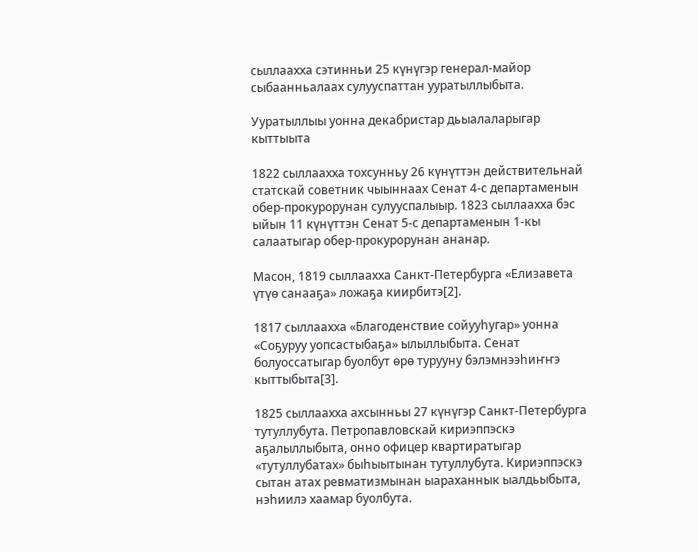сыллаахха сэтинньи 25 күнүгэр генерал-майор сыбаанньалаах сулууспаттан ууратыллыбыта.

Ууратыллыы уонна декабристар дьыалаларыгар кыттыыта

1822 сыллаахха тохсунньу 26 күнүттэн действительнай статскай советник чыыннаах Сенат 4-с департаменын обер-прокурорунан сулууспалыыр. 1823 сыллаахха бэс ыйын 11 күнүттэн Сенат 5-с департаменын 1-кы салаатыгар обер-прокурорунан ананар.

Масон, 1819 сыллаахха Санкт-Петербурга «Елизавета үтүө санааҕа» ложаҕа киирбитэ[2].

1817 сыллаахха «Благоденствие сойууһугар» уонна «Соҕуруу уопсастыбаҕа» ылыллыбыта. Сенат болуоссатыгар буолбут өрө турууну бэлэмнээһиҥҥэ кыттыбыта[3].

1825 сыллаахха ахсынньы 27 күнүгэр Санкт-Петербурга тутуллубута. Петропавловскай кириэппэскэ аҕалыллыбыта, онно офицер квартиратыгар «тутуллубатах» быһыытынан тутуллубута. Кириэппэскэ сытан атах ревматизмынан ыараханнык ыалдьыбыта, нэһиилэ хаамар буолбута.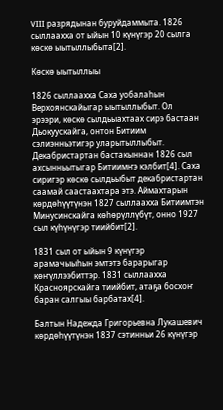VIII разрядынан буруйдаммыта. 1826 сыллаахха от ыйын 10 күнүгэр 20 сылга көскө ыытыллыбыта[2].

Көскө ыытыллыы

1826 сыллаахха Саха уобалаһын Верхоянскайыгар ыытыллыбыт. Ол эрээри, көскө сылдьыахтаах сирэ бастаан Дьокуускайга, онтон Битиим сэлиэнньэтигэр уларытыллыбыт. Декабристартан бастакыннан 1826 сыл ахсынньытыгар Битиимҥэ кэлбит[4]. Саха сиригэр көскө сылдьыбыт декабристартан саамай саастаахтара этэ. Аймахтарын көрдөһүүтүнэн 1827 сыллаахха Битиимтэн Минусинскайга көһөрүллүбүт, онно 1927 сыл күһүнүгэр тиийбит[2].

1831 сыл от ыйын 9 күнүгэр арамачыыһын эмтэтэ барарыгар көҥүллээбиттэр. 1831 сыллаахха Красноярскайга тиийбит, атаҕа босхоҥ баран салгыы барбатах[4].

Балтын Надежда Григорьевна Лукашевич көрдөһүүтүнэн 1837 сэтинньи 26 күнүгэр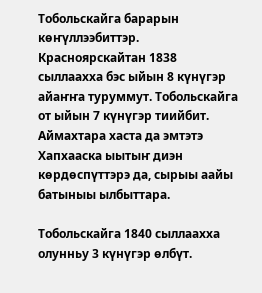Тобольскайга барарын көҥүллээбиттэр. Красноярскайтан 1838 сыллаахха бэс ыйын 8 күнүгэр айаҥҥа туруммут. Тобольскайга от ыйын 7 күнүгэр тиийбит. Аймахтара хаста да эмтэтэ Хапхааска ыытыҥ диэн көрдөспүттэрэ да, сырыы аайы батыныы ылбыттара.

Тобольскайга 1840 сыллаахха олунньу 3 күнүгэр өлбүт.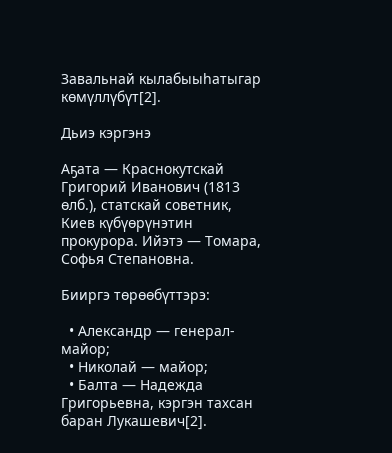Завальнай кылабыыһатыгар көмүллүбүт[2].

Дьиэ кэргэнэ

Аҕата — Краснокутскай Григорий Иванович (1813 өлб.), статскай советник, Киев күбүөрүнэтин прокурора. Ийэтэ — Томара, Софья Степановна.

Бииргэ төрөөбүттэрэ:

  • Александр — генерал-майор;
  • Николай — майор;
  • Балта — Надежда Григорьевна, кэргэн тахсан баран Лукашевич[2].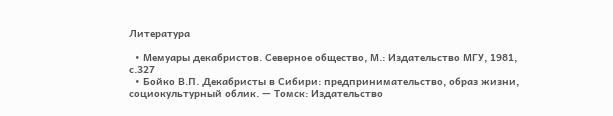Литература

  • Мемуары декабристов. Северное общество, М.: Издательство МГУ, 1981, с.327
  • Бойко В.П. Декабристы в Сибири: предпринимательство, образ жизни, социокультурный облик. — Томск: Издательство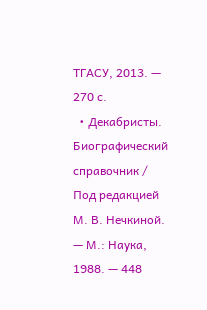ТГАСУ, 2013. — 270 с.
  • Декабристы. Биографический справочник / Под редакцией М. В. Нечкиной. — М.: Наука, 1988. — 448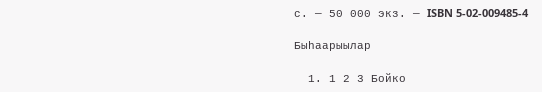с. — 50 000 экз. — ISBN 5-02-009485-4

Быһаарыылар

  1. 1 2 3 Бойко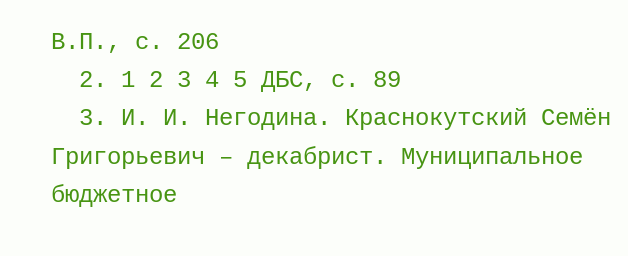В.П., с. 206
  2. 1 2 3 4 5 ДБС, с. 89
  3. И. И. Негодина. Краснокутский Семён Григорьевич – декабрист. Муниципальное бюджетное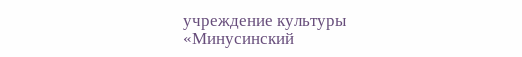учреждение культуры «Минусинский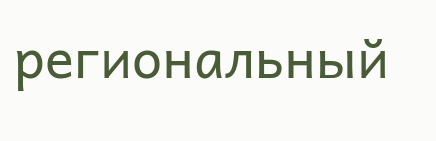региональный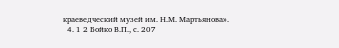краеведческий музей им. Н.М. Мартьянова».
  4. 1 2 Бойко В.П., с. 207